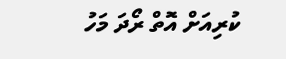ކުރިއަށް އޮތް ރޯދަ މަހު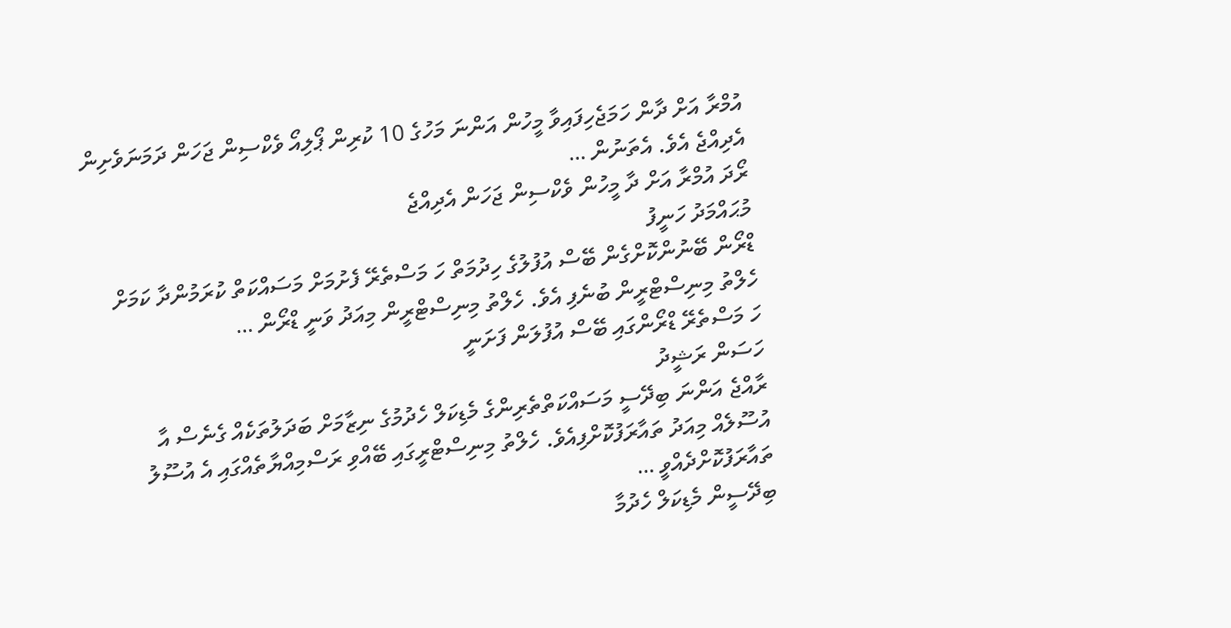އުމްރާ އަށް ދާން ހަމަޖެހިފައިވާ މީހުން އަންނަ މަހުގެ 10 ކުރިން ޕޯލިއޯ ވެކްސިން ޖަހަން ދަމަނަވެށިން އެދިއްޖެ އެވެ. އެތަނުން …
ރޯދަ އުމްރާ އަށް ދާ މީހުން ވެކްސިން ޖަހަން އެދިއްޖެ
މުޙައްމަދު ހަނީފު
ޑްރޯން ބޭނުންކޮށްގެން ބޭސް އުފުލުގެ ހިދުމަތް ހަ މަސްތެރޭ ފެށުމަށް މަސައްކަތް ކުރަމުންދާ ކަމަށް ހެލްތު މިނިސްޓްރީން ބުނެފި އެވެ. ހެލްތު މިނިސްޓްރީން މިއަދު ވަނީ ޑްރޯން …
ހަ މަސްތެރޭ ޑްރޯންގައި ބޭސް އުފުލަން ފަށަނީ
ހަސަން ރަޝީދު
ރާއްޖެ އަންނަ ބިދޭސީ މަސައްކަތްތެރިންގެ މެޑިކަލް ހެދުމުގެ ނިޒާމަށް ބަދަލުތަކެއް ގެނެސް އާ އުސޫލެއް މިއަދު ތައާރަފުކޮށްފިއެވެ. ހެލްތު މިނިސްޓްރީގައި ބޭއްވި ރަސްމިއްޔާތެއްގައި އެ އުސޫލު ތައާރަފުކޮށްދެއްވީ …
ބިދޭސީން މެޑިކަލް ހެދުމާ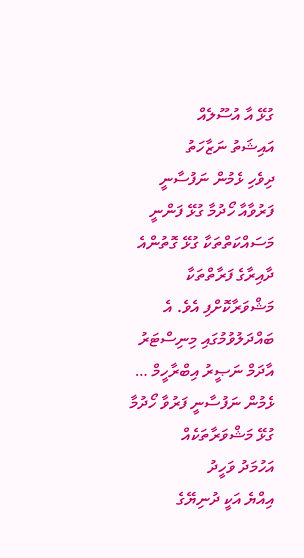ގުޅޭ އާ އުސޫލެއް
އައިޝަތު ނަޒާހަތު
ދިވެހި ޅެމުން ނަފުސާނީ ފަރުވާއާ ހޯދުމާ ގުޅޭ ފަންނީ މަސައްކަތްތަކާ ގުޅޭ ގޮތުންއެ ދާއިރާގެ ފަރާތްތަކާ މަޝްވަރާކޮށްފި އެވެ. އެ ބައްދަލުވުމުގައި މިނިސްޓަރު އާދަމް ނަޞީރު އިބްރާހީމް …
ޅެމުން ނަފުސާނީ ފަރުވާ ހޯދުމާ ގުޅޭ މަޝްވަރާތަކެއް
އަހުމަދު ވަހީދު
އިއްޔެ އަކީ ދުނިޔޭގެ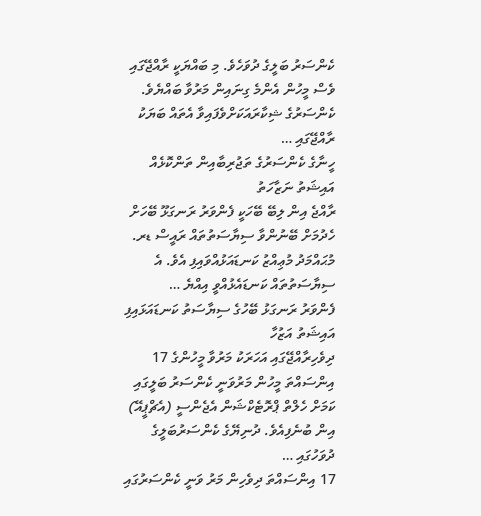ކެންސަރު ބަލީގެ ދުވަހެވެ. މި ބައްޔަކީ ރާއްޖޭގައި ވެސް މީހުން އެންމެ ގިނައިން މަރުވާ ބައްޔެވެ. ކެންސަރުގެ ޝިކާރައަކަށްވެފައިވާ އެތައް ބަޔަކު ރާއްޖޭގައި …
ހީނާގެ ކެންސަރުގެ ތަޖުރިބާއިން ތަންކޮޅެއް
އައިޝަތު ނަޒާހަތު
ރާއްޖެ އިން ލިބޭ ބޭހަކީ ފެންވަރު ރަނގަޅޫ ބޭހަށް ހެދުމަށް ބޭނުންވާ ސިޔާސަތުތައް ރައީސް ޑރ. މުޙައްމަދު މުޢިއްޒު ކަނޑައަޅުއްވައިފި އެވެ. އެ ސިޔާސަތުތައް ކަނޑައެޅުއްވީ އިއްޔެ …
ފެންވަރު ރަނގަޅު ބޭހުގެ ސިޔާސަތު ކަނޑައަޅައިފި
އައިޝަތު އަޒުހާ
ދިވެހިރާއްޖޭގައި އަހަރަކު މަރުވާ މީހުންގެ 17 އިންސައްތަ މީހުން މަރުވަނީ ކެންސަރު ބަލީގައި ކަމަށް ހެލްތް ޕްރޮޓެކްޝަން އެޖެންސީ (އެޗްޕީއޭ) އިން ބުނެފިއެވެ. ދުނިޔޭގެ ކެންސަރުބަލީގެ ދުވަހުގައި …
17 އިންސައްތަ ދިވެހިން މަރު ވަނީ ކެންސަރުގައި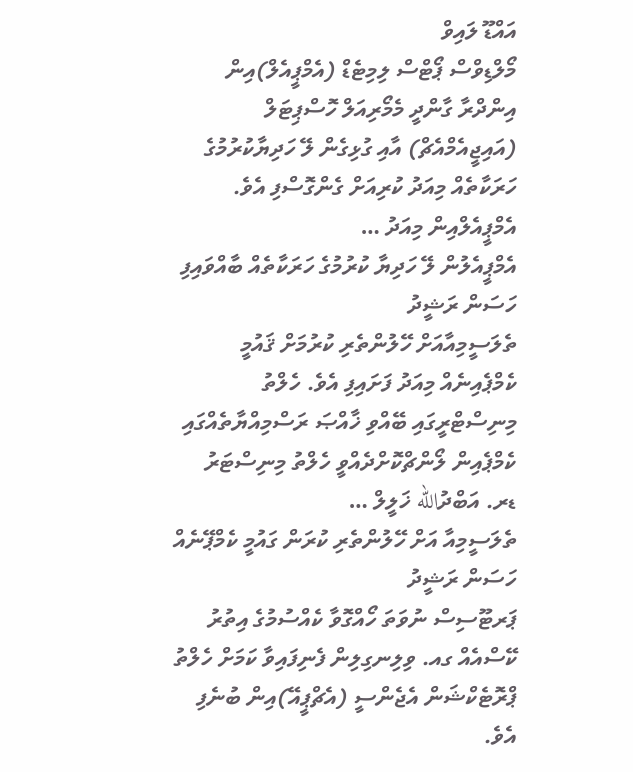އައްޑޫ ލައިވް
މޯލްޑިވްސް ޕޯޓްސް ލިމިޓެޑް (އެމްޕީއެލް)އިން އިންދްރާ ގާންދީ މެމޯރިއަލް ހޮސްޕިޓަލް (އައިޖީއެމްއެޗް) އާއި ގުޅިގެން ލޭ ހަދިޔާކުރުމުގެ ހަރަކާތެއް މިއަދު ކުރިއަށް ގެންގޮސްފި އެވެ. އެމްޕީއެލްއިން މިއަދު …
އެމްޕީއެލުން ލޭ ހަދިޔާ ކުރުމުގެ ހަރަކާތެއް ބާއްވައިފި
ހަސަން ރަޝީދު
ތެލަސީމިއާއަށް ހޭލުންތެރި ކުރުމަށް ޤައުމީ ކެމްޕެއިނެއް މިއަދު ފަށައިފި އެވެ. ހެލްތު މިނިސްޓްރީގައި ބޭއްވި ޚާއްޞަ ރަސްމިއްޔާތެއްގައި ކެމްޕެއިން ލޯންޗްކޮށްދެއްވީ ހެލްތު މިނިސްޓަރު ޑރ. އަބްދުالله ޚަލީލް …
ތެލަސީމިއާ އަށް ހޭލުންތެރި ކުރަން ގައުމީ ކެމްޕޭނެއް
ހަސަން ރަޝީދު
ޕަރޓޫސިސް ނުވަތަ ހޯއްގޮވާ ކެއްސުމުގެ އިތުރު ކޭސްއެއް ގއ. ވިލިނގިލިން ފެނިފައިވާ ކަމަށް ހެލްތު ޕްރޮޓެކްޝަން އެޖެންސީ (އެޗްޕީއޭ)އިން ބުނެފި އެވެ.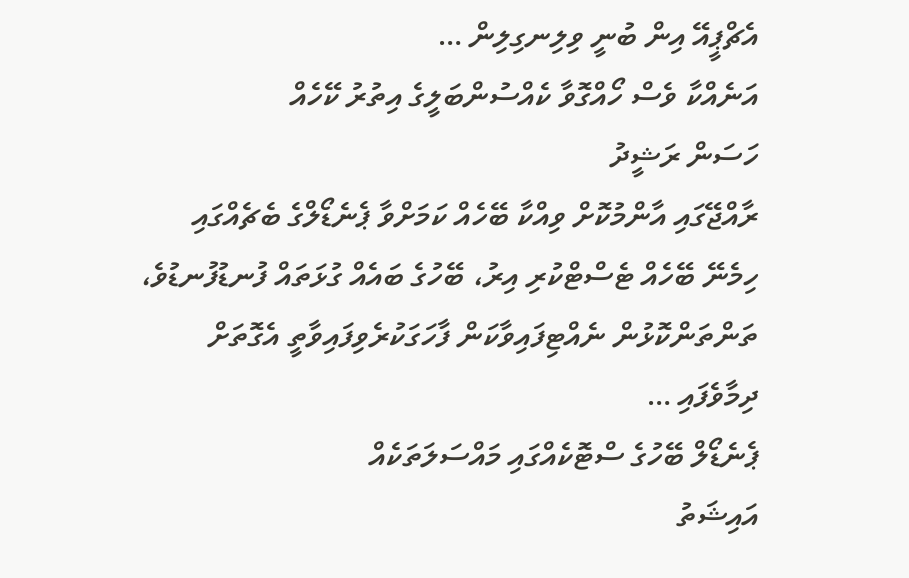އެޗްޕީއޭ އިން ބުނީ ވިލިނގިލިން …
އަނެއްކާ ވެސް ހޯއްގޮވާ ކެއްސުންބަލީގެ އިތުރު ކޭހެއް
ހަސަން ރަޝީދު
ރާއްޖޭގައި އާންމުކޮށް ވިއްކާ ބޭހެއް ކަމަށްވާ ޕެނެޑޯލްގެ ބެޗެއްގައި ހިމެނޭ ބޭހެއް ޓެސްޓްކުރި އިރު، ބޭހުގެ ބައެއް ގުޅަތައް ފުނޑުފުނޑުވެ، ތަންތަންކޮޅުން ނެއްޓިފައިވާކަން ފާހަގަކުރެވިފައިވާތީ އެގޮތަށް ދިމާވެފައި …
ޕެނެޑޯލް ބޭހުގެ ސްޓޮކެއްގައި މައްސަލަތަކެއް
އައިޝަތު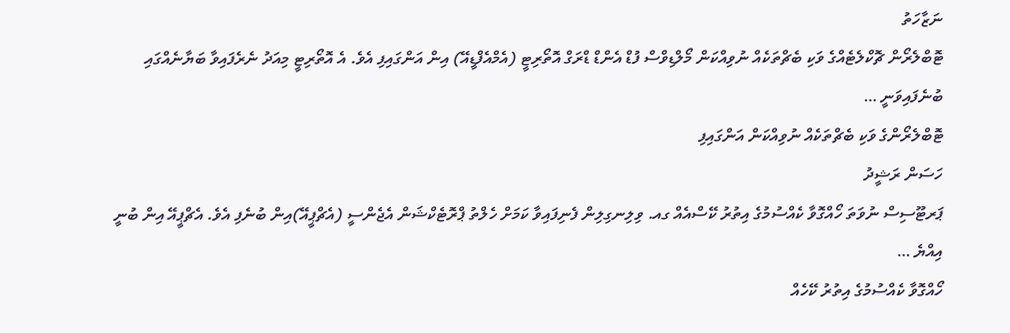ނަޒާހަތު
ޓޮބްލެރޯން ޗޮކްލެޓެއްގެ ވަކި ބެޗްތަކެއް ނުވިއްކަން މޯލްޑިވްސް ފުޑް އެންޑް ޑްރަގް އޮތޯރިޓީ (އެމްއެފްޑީއޭ) އިން އަންގައިފި އެވެ. އެ އޮތޯރިޓީ މިއަދު ނެރެފައިވާ ބަޔާނެއްގައި ބުނެފައިވަނީ …
ޓޮބްލެރޯންގެ ވަކި ބެޗްތަކެއް ނުވިއްކަން އަންގައިފި
ހަސަން ރަޝީދު
ޕަރޓޫސިސް ނުވަތަ ހޯއްގޮވާ ކެއްސުމުގެ އިތުރު ކޭސްއެއް ގއ. ވިލިނގިލިން ފެނިފައިވާ ކަމަށް ހެލްތު ޕްރޮޓެކްޝަން އެޖެންސީ (އެޗްޕީއޭ)އިން ބުނެފި އެވެ. އެޗްޕީއޭ އިން ބުނީ އިއްޔެ …
ހޯއްގޮވާ ކެއްސުމުގެ އިތުރު ކޭހެއް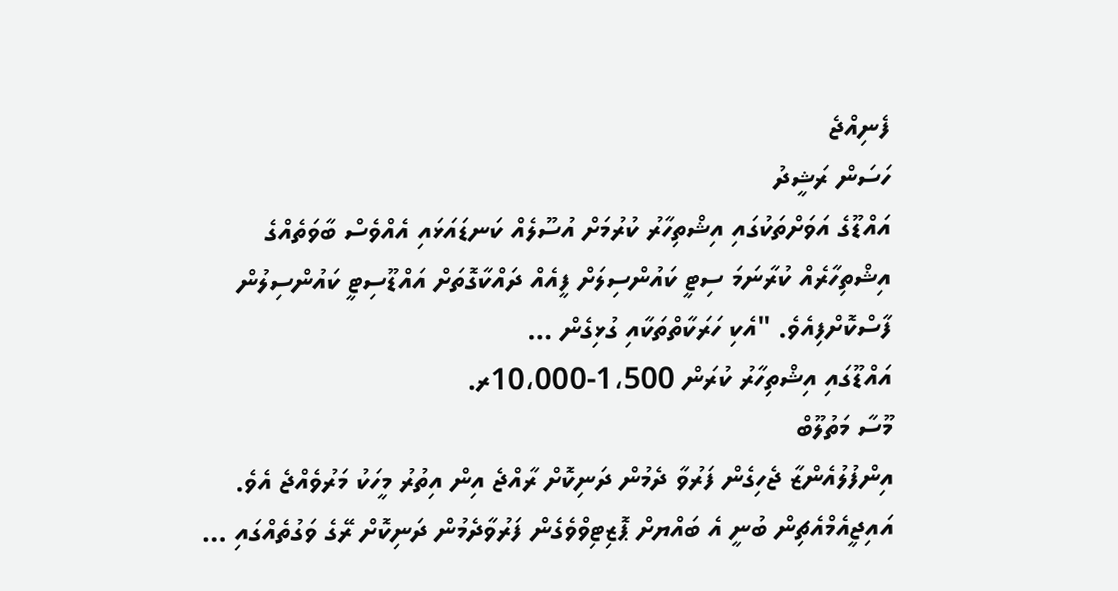ފެނިއްޖެ
ހަސަން ރަޝީދު
އައްޑޫގެ އަވަށްތަކުގައި އިޝްތިހާރު ކުރުމަށް އުސޫލެއް ކަނޑައަޅައި އެއްވެސް ބާވަތެއްގެ އިޝްތިހާރެއް ކުރާނަމަ ސިޓީ ކައުންސިލަށް ފީއެއް ދައްކާގޮތަށް އައްޑޫސިޓީ ކައުންސިލުން ފާސްކޮށްފިއެވެ. "އެކި ހަރަކާތްތަކާއި ގުޅިގެން …
އައްޑޫގައި އިޝްތިހާރު ކުރަން 1،500-10،000ރ.
މޫސާ މަތުލޫބް
އިންފުލުއެންޒާ ޖެހިގެން ފަރުވާ ދެމުން ދަނިކޮށް ރާއްޖެ އިން އިތުރު މީހަކު މަރުވެއްޖެ އެވެ. އައިޖީއެމްއެޗިން ބުނީ އެ ބައްޔށް ޕޮޒިޓިވްވެގެން ފަރުވާދެމުން ދަނިކޮށް ރޭގެ ވަގުތެއްގައި …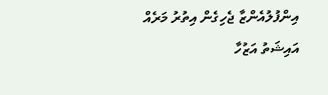އިންފުލުއެންޒާ ޖެހިގެން އިތުރު މަރެއް
އައިޝަތު އަޒުހާ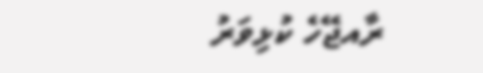ރާއޖޭހެ ކުޅިވަރު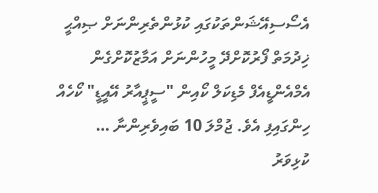އެސޯސިއޭޝަންތަކުގައި ކުޅުންތެރިންނަށް ޞިއްޙީ ޚިދުމަތް ފޯރުކޮށްދޭ މީހުންނަށް އަމާޒުކޮށްގެން އެމްއެންޑީއެފް މެޑިކަލް ކޯއިން "ސީޕީއާރު އޭއީޑީ" ކޯހެއް ހިންގައިފި އެވެ. ޖުމްލަ 10 ބައިވެރިންނާ …
ކުޅިވަރު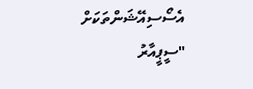އެސޯސިއޭޝަންތަކަށް "ސީޕީއާރު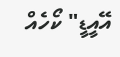އޭއީޑީ" ކޯހެއް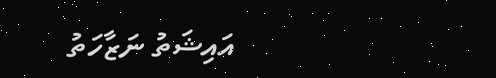އައިޝަތު ނަޒާހަތު